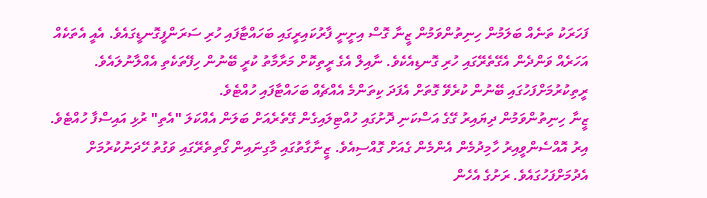ފަހަރަކު ތަނެއް ބަލަމުން ހިނިތުންވަމުން ޒީނާ ގޮސް އިށީނީ ފާރުކައިރީގައި ބަހައްޓާފައި ހުރި ސަރަންފީގޮނޑީގައެވެ. އެއީ އެތަކެއް އަހަރެއް ވަންދެން އެގޭތެރޭގައި ހުރި ގޮނޑިއެކެވެ. ނާއިލް އެގެ ރީތިކޮށް މަރާމާތު ކުރީ ބޭނުން ހިފޭތަކެތި އެއްލާނުލައެވެ. ރީތިކުރުމަށްފަހުގައި ބޭނުން ކުރެވޭ ގޮތަށް އެފަދަ ކިތަންމެ އެއްޗެއް ބަހައްޓާފައި ހުއްޓެވެ.
ޒީނާ ހިނިތުންވަމުން ދިޔައިރު ގޭގެ އަސްކަނި ދޮށުގައި ހުއްޓިލައިގެން ގޭތެރެއަށް ބަލަން އެއްކަލަ "އެތި" ރުޅި އައިސްފާ ހުއްޓެވެ.
އިރު އޮއްސެންވީއިރު ހާމިދުމެން އެންމެން ގެއަށް ގޮއްސިއެވެ. ޒީނާގާތުގައި މާގިނައިން ގޯތިތެރޭގައި ވަގުތު ހޭދަނުކުރުމަށް އެދުމަށްފަހުގައެވެ. ރަށުގެ އެހެން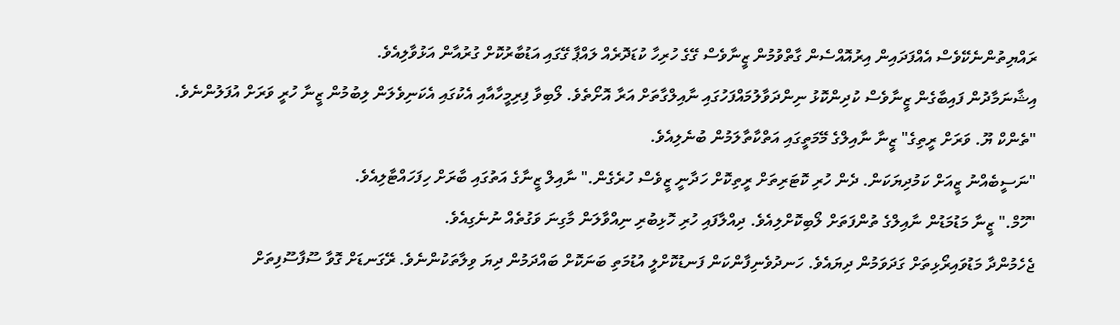ރައްޔިތުންނެކޭވެސް އެއްފަދައިން އިރުއޮއްސެން ގާތްވުމުން ޒީނާވެސް ގޭގެ ހުރިހާ ކުޑަދޮރެއް ލައްޕާ ގޭގައި އަޑުބާރުކޮށް ގުރުއާން އަޅުވާލިއެވެ.
އިޝާނަމާދުން ފައިބާގެން ޒީނާވެސް ކުދިންކޮޅު ނިންދަވާލުމައްފަހުގައި ނާއިލްގާތަށް އަރާ އޮށޯތެވެ. ލޯބިވާ ފިރިމީހާއާއި އެކުގައި އެކަނިވެލަން ލިބުމުން ޒީނާ ހުރީ ވަރަށް އުފަލުންނެވެ.
"ތެންކް ޔޫ. ވަރަށް ރީތިގެ" ޒީނާ ނާއިލްގެ މޭމަތީގައި އަތްކާތާލަމުން ބުނެލިއެވެ.
"ނަސީބެއްނު ޒީއަށް ކަމުދިޔަކަން. ދެން ހުރި ކޮޓަރިތަށް ރީތިކޮށް ހަދާނީ ޒީވެސް ހުރެގެން." ނާއިލް ޒީނާގެ އަތުގައި ބާރަށް ހިފަހައްޓާލިއެވެ.
"ހޫމް." ޒީނާ މަޑުމަޑުން ނާއިލްގެ ތުންފަތަށް ލޯބިކޮށްލިއެވެ. ދިއްލާފައި ހުރި ހޮޅިބުރި ނިއްވާލަން މާގިނަ ވަގުތެއް ނުނެގިއެވެ.
ޖެހެމުންދާ މަޑުވައިރޯޅިތަށް ގަދަވަމުން ދިޔައެވެ. ހަނދުވެނިފާންކަން ފަނޑުކޮށްލީ އުޑުމަތި ބަނަކޮށް ބައްދަމުން ދިޔަ ވިލާތަކުންނެވެ. ރޭގަނޑަށް ގޮވާ ސޫފާސޫފިތަށް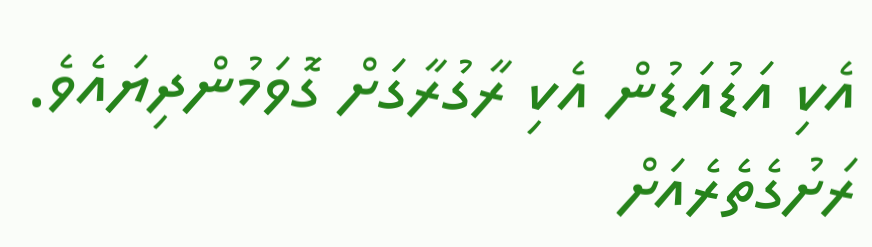އެކި އަޑުއަޑުން އެކި ރާގުރާގަށް ގޮވަމުންދިޔައެވެ. ރަށުގެތެރެއަށް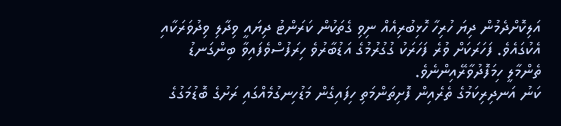އަލިކޮށްދެމުން ދިޔަ ހުރިހާ ހޮޅިބުރިއެއް ނިވި ގެތަކުން ކަރަންޓު ދިޔައީ ވިދާލި ވިދުވަރަކާއި އެކުގައެވެ. ފަހަރަކަށް ވުރެ ފަހަރަކު ގުގުރުމުގެ އަޑުބާރުވެ ހިރަފުސްވެފައިވާ ބިންގަނޑު ތެންމާލީ ހިމަފޮދުވާރޭއިންނެވެ.
ކަނު އަނދިރިކަމުގެ ތެރެއިން ފޮށިތަންމަތި ހިފައިގެން މަޑުހިނގުމެއްގައި ރަށުގެ ބޮޑުމަގުގެ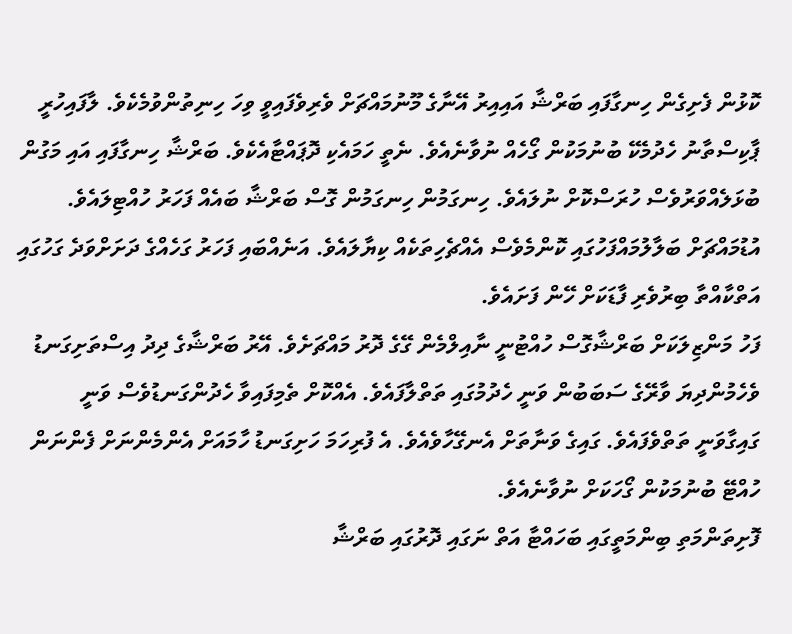ކޮޅުން ފެށިގެން ހިނގާފައި ބަރްޝާ އައިއިރު އޭނާގެ މޫނުމައްޗަށް ވެރިވެފައިވީ ވިހަ ހިނިތުންވުމެކެވެ. ލާފައިހުރީ ޕާކިސްތާނު ހެދުމެކޭ ބުނުމަކުން ގޯހެއް ނުވާނެއެވެ. ނެތީ ހަމައެކި ދޮޕައްޓާއެކެވެ. ބަރްޝާ ހިނގާފައި އައި މަގުން ބުޅަލެއްވަރުވެސް ހުރަސްކޮށް ނުލައެވެ. ހިނގަމުން ހިނގަމުން ގޮސް ބަރްޝާ ބައެއް ފަހަރު ހުއްޓިލައެވެ. އުޑުމައްޗަށް ބަލާލުމައްފަހުގައި ކޮންމެވެސް އެއްޗެހިތަކެއް ކިޔާލައެވެ. އަނެއްބައި ފަހަރު ގަހެއްގެ ދަށަށްވަދެ ގަހުގައި އަތްކާއްތާ ބިރުވެރި ފާޑަކަށް ހޭން ފަށައެވެ.
ފަހު މަންޒިލަކަށް ބަރްޝާގޮސް ހުއްޓުނީ ނާއިލްމެން ގޭގެ ދޮރު މައްޗަށެވެ. އޭރު ބަރްޝާގެ ދިދު އިސްތަށިގަނޑު ވެހެމުންދިޔަ ވާރޭގެ ސަބަބުން ވަނީ ހެދުމުގައި ތަތްލާފައެވެ. އެއްކޮށް ތެމިފައިވާ ހެދުންގަނޑުވެސް ވަނީ ގައިގާވަނީ ތަތްވެފައެވެ. ގައިގެ ވަނާތަށް އެނގޭހާވެއެވެ. އެ ފުރިހަމަ ހަށިގަނޑު ހާމައަށް އެންމެންނަށް ފެންނަން ހުއްޓޭ ބުނުމަކުން ގޯހަކަށް ނުވާނެއެވެ.
ފޮށިތަންމަތި ބިންމަތީގައި ބަހައްޓާ އަތް ނަގައި ދޮރުގައި ބަރްޝާ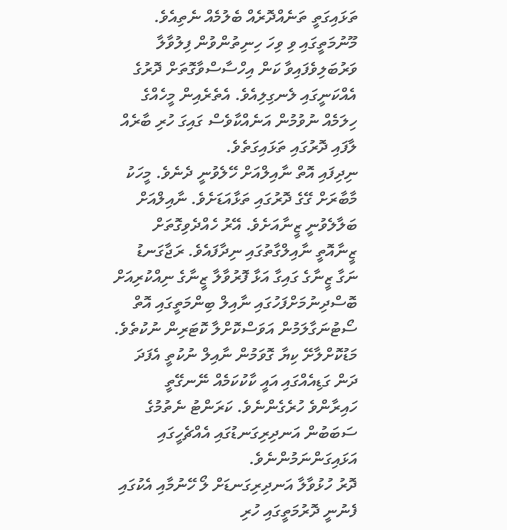ތަޅައިގަތީ ތަނެއްދޮރެއް ބެލުމެއް ނެތިއެވެ. މޫނުމަތީގައި ވި ވިހަ ހިނިތުންވުން ފިލުވާލާ ވަރުބަލިވެފައިވާ ކަން އިހްސާސްވާގޮތަށް ދޮރުގެ އެއްކަނީގައި ލެނގިލިއެވެ. އެތެރެއިން މީހެއްގެ ހިލަމެއް ނުވުމުން އަނެއްކާވެސް ގައިގަ ހުރި ބާރެއް ލާފައި ދޮރުގައި ތަޅައިގަތެވެ.
ނިދިފައި އޮތް ނާއިލްއަށް ހޭލެވުނީ ދެނެވެ. މީހަކު މާބާރަށް ގޭގެ ދޮރުގައި ތަޅާއަޑަށެވެ. ނާއިލްއަށް ބަލާލެވުނީ ޒީނާއަށެވެ. އޭރު ހެއްދެވިގޮތަށް ޒީނާއޮތީ ނާއިލްގާތުގައި ނިދާފައެވެ. ރަޖާގަނޑު ނަގާ ޒީނާގެ ގައިގާ އަޅާ ފޮރުވާލާ ޒީނާގެ ނިއްކުރިއަށް ބޮސްދިނުމަށްފަހުގައި ނާއިލް ބިންމަތީގައި އޮތް ސޯޓުނަގާލަމުން އަވަސްކޮށްލާ ކޮޓަރިން ނުކުތެވެ. މަޑުކޮށްލާށޭ ކިޔާ ގޮވަމުން ނާއިލް ނުކުތީ އެފަދަ ދަން ގަޑިއެއްގައި އައީ ކާކުކަމެއް ނޭނގޭތީ ހައިރާންވެ ހުރެގެންނެވެ. ކަރަންޓު ނެތުމުގެ ސަބަބުން އަނދިރިގަނޑުގައި އެއްޗެހީގައި އަޅައިގަންނަމުންނެވެ.
ދޮރު ހުޅުވާލާ އަނދިރިގަނޑަށް ލޯ ހޭނުމާއި އެކުގައި ފެނުނީ ދޮރުމަތީގައި ހުރި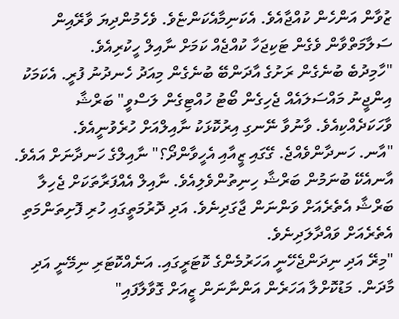ޒުވާން އަންހެން ކުއްޖާއެވެ. އެކަނިމާއެކަންޏެވެ. ވެހެމުންދިޔަ ވާރޭއިން ސަލާމަތްވާން ވެގެން ޓަކިޖަހާ ކުއްޖެއް ކަމަށް ނާއިލް ހީކުރިއެވެ.
"ހާމިދުބެ ބުނެގެން ރަށުގެ އާދަންބޭ ބުނެގެން މިއަދު ހެނދުނު ފުރީ. އެކަމަކު އިންޖީނު މައްސަލައެއް ޖެހިގެން ބޯޓު ހުއްޓިގެން ލަސްވީ" ބަރްޝާ ވާހަކަދެއްކިއެވެ. ވާނުވާ ނޭނގި އިރުކޮޅަކު ނާއިލްއަށް ހުރެވުނީއެވެ.
"އާނ. ހަނދާންވެއްޖެ. ގޭގައި ޒީއާއި އެހީވާންދޯ؟" ނާއިލްގެ ހަނދާނަށް އައެވެ.
އާނއެކޭ ބުނަމުން ބަރްޝާ ހިނިތުންވެލިއެވެ. ނާއިލް އެއްފަރާތަކަށް ޖެހިލާ ބަރްޝާ އެތެރެއަށް ވަންނަން ޖާގަދިނެވެ. އަދި ދޮރުމަތީގައި ހުރި ފޮށިތަންމަތި އެތެރެއަށް ވައްދާލަދިނެވެ.
"މިރޭ އަދި ނިދަންޖެހޭނީ އަހަރުމެންގެ ކޮޓަރީގައި. އަނެއްކޮޓަރި ނިމޭނީ އަދި މާދަން. މަޑުކޮށްލާ އަހަރެން އަންނާނަން ޒީއަށް ގޮވާލާފައި"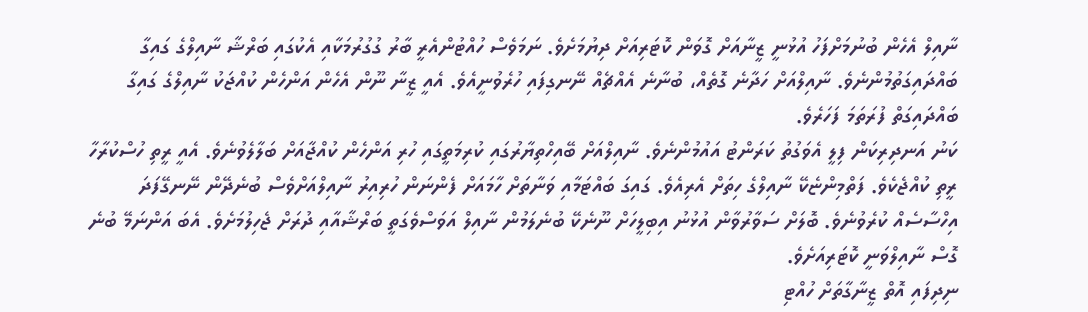ނާއިލް އެހެން ބުނުމަށްފަހު އުޅުނީ ޒީނާއަށް ގޮވަން ކޮޓަރިއަށް ދިޔުމަށެވެ. ނަމަވެސް ހުއްޓުންއެރީ ބާރު ގުގުރުމަކާއި އެކުގައި ބަރްޝާ ނާއިލްގެ ގައިގާ ބައްދައިގަތުމުންނެވެ. ނާއިލްއަށް ހަދާނެ ގޮތެއް، ބުނާނެ އެއްޗެއް ނޭނގިފައި ހުރެވުނީއެވެ. އެއީ ޒީނާ ނޫން އެހެން އަންހެން ކުއްޖަކު ނާއިލްގެ ގައިގާ ބައްދައިގަތް ފުރަތަމަ ފަހަރެވެ.
ކަނު އަނދިރިކަން ފިލީ އެވަގުތު ކަރަންޓު އައުމުންނެވެ. ނާއިލްއަށް ބޭއިހްތިޔާރުގައި ކުރިމަތީގައި ހުރި އަންހެން ކުއްޖާއަށް ބަލާލެވުނެވެ. އެއީ ރީތި ހުސްކުރާހާ ރީތި ކުއްޖެކެވެ. ފަތްމިންޏެކޭ ނާއިލްގެ ހިތަށް އެރިއެވެ. ގައިގަ ބައްޓަމާއި ވަނާތަށް ހާމައަށް ފެންނަން ހުރިއިރު ނާއިލްއަށްވެސް ބުނެދޭން ނޭނގޭފަދަ އިހްސާސެއް ކުރެވުނެވެ. ބޮލަށް ސަވާރުވާން އުޅުނު އިބިލީހަށް ނޫނެކޭ ބުނެލަމުން ނާއިލް އަވަސްވެގަތީ ބަރްޝާއާއި ދުރަށް ޖެހިލުމަށެވެ. އެބަ އަންނަމޭ ބުނެ ގޮސް ނާއިލްވަނީ ކޮޓަރިއަށެވެ.
ނިދިފައި އޮތް ޒީނާގާތަށް ހުއްޓި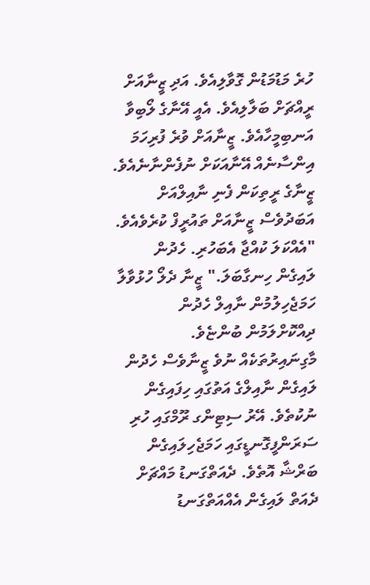ހުރެ މަޑުމަޑުން ގޮވާލިއެވެ. އަދި ޒީނާއަށް ރީއްޗަށް ބަލާލިއެވެ. އެއީ އޭނާގެ ލޯބިވާ އަނބިމީހާއެވެ. ޒީނާއަށް ވުރެ ފުރިހަމަ އިންސާނެއް އޭނާއަކަށް ނުފެންނާނެއެވެ. ޒީނާގެ ރީތިކަން ފެނި ނާއިލްއަށް އަބަދުވެސް ޒީނާއަށް ތައުރީފް ކުރެވެއެވެ.
"އެއްކަލަ ކުއްޖާ އެބަހުރި. ހެދުން ލައިގެން ހިނގާބަލަ." ޒީނާ ދެލޯ ހުޅުވާލާ ހަމަޖެހިލުމުން ނާއިލް ހެދުން ދިއްކޮށްލަމުން ބުންޏެވެ.
މާގިނައިރުތަކެއް ނުވެ ޒީނާވެސް ހެދުން ލައިގެން ނާއިލްގެ އަތުގައި ހިފައިގެން ނުކުތެވެ. އޭރު ސިޓިންގ ރޫމްގައި ހުރި ސަރަންފީގޮނޑީގައި ހަމަޖެހިލައިގެން ބަރްޝާ އޮތެވެ. ދެއަތްގަނޑު މައްޗަށް ދެއަތް ލައިގެން އެއްއަތްގަނޑު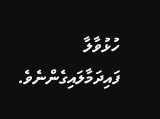ހުޅުވާލާ ފައިދަމާލައިގެންނެވެ.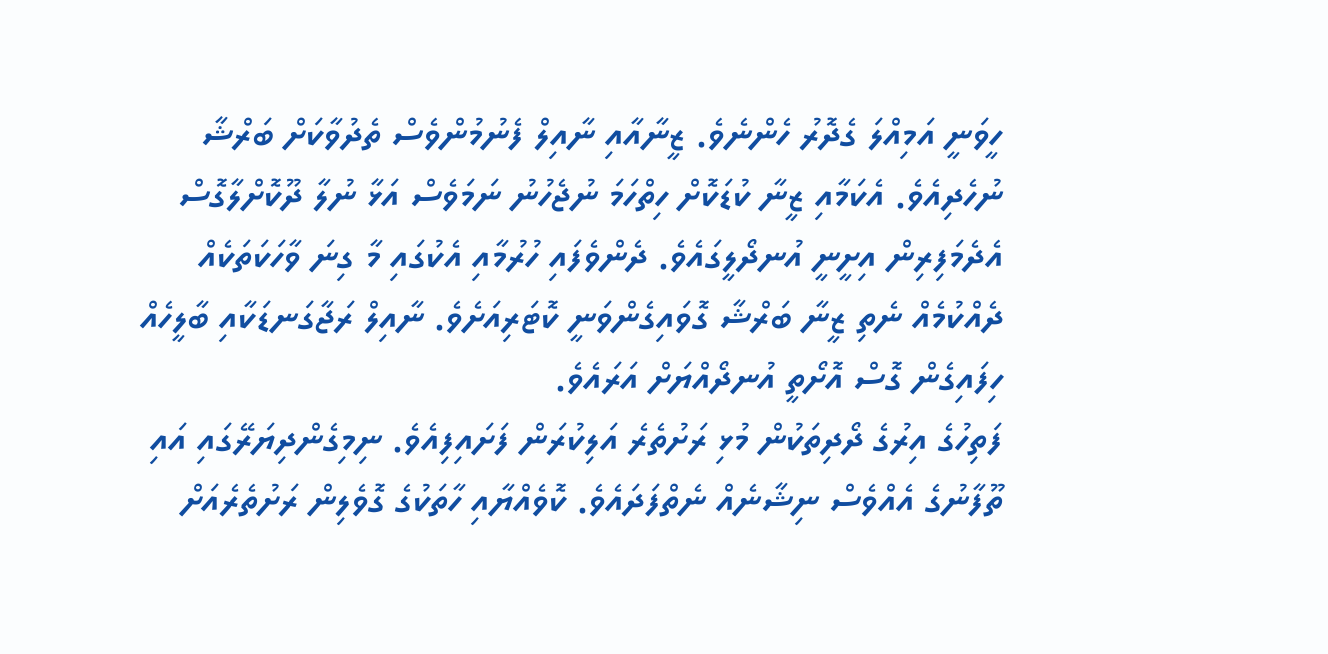ހީވަނީ އަމިއްލަ ގެދޮރު ހެންނެވެ. ޒީނާއާއި ނާއިލް ފެނުމުންވެސް ތެދުވާކަށް ބަރްޝާ ނުހެދިއެވެ. އެކަމާއި ޒީނާ ކުޑަކޮށް ހިތްހަމަ ނުޖެހުނު ނަމަވެސް އަޅާ ނުލާ ދޫކޮށްލާގޮސް އެދެމަފިރިން އިށީނީ އުނދޯލީގައެވެ. ދެންވެފައި ހުރުމާއި އެކުގައި މާ ގިނަ ވާހަކަތަކެއް ދެއްކުމެއް ނެތި ޒީނާ ބަރްޝާ ގޮވައިގެންވަނީ ކޮޓަރިއަށެވެ. ނާއިލް ރަޖާގަނޑަކާއި ބާލީހެއް ހިފައިގެން ގޮސް އޮށޯތީ އުނދޯއްޔަށް އަރައެވެ.
ފަތިހުގެ އިރުގެ ދޯދިތަކުން މުޅި ރަށުތެރެ އަލިކުރަން ފަށައިފިއެވެ. ނިމިގެންދިޔަރޭގައި އައި ތޫފާނުގެ އެއްވެސް ނިޝާނެއް ނެތްފަދައެވެ. ކޮވެއްޔާއި ހާތަކުގެ ގޮވެލިން ރަށުތެރެއަށް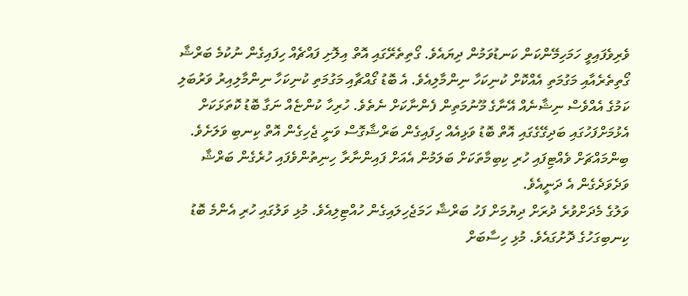ވެރިވެފައިވީ ހަމަހިމޭންކަން ކަނޑުވަމުން ދިޔައެވެ. ގޯތިތެރޭގައި އޮތް އިލޮށި ފައްޗެއް ހިފައިގެން ނުކުމެ ބަރްޝާ ގޯތިތެރެއާއި މަގުމަތި އެއްކޮށް ކުނިކަހާ ނިންމާލިއެވެ. އެ ބޮޑު ގޯއްޗާއި މަގުމަތި ކުނިކަހާ ނިންމާލިއިރު ވަރުބަލި ކަމުގެ އެއްވެސް ނިޝާނެއް އޭނާގެ މޫނުމަތިން ފެންނާކަށް ނެތެވެ. ހުރިހާ ކުންޏެއް ނަގާ ބޮޑު ކޮތަޅަކަށް އެޅުމަށްފަހުގައި ބަދިގޭގެގައި އޮތް ބޮޑު ވަޅިއެއް ހިފައިގެން ބަރްޝާގޮސް ވަނީ ޖެހިގެން އޮތް ކިނބި ވަލަށެވެ. ބިންމައްޗަށް ވެއްޓިފައި ހުރި ކިބިމާތަކަށް ބަލަމުން އެއަށް ފައިންނާރާ ހިނިތުންވެފައި ހުރެގެން ބަރްޝާ ވަދެވަދެގެން އެ ދަނީއެވެ.
ވަލުގެ މެދަށްވުރެ ދުރަށް ދިޔުމަށް ފަހު ބަރްޝާ ހަމަޖެހިލައިގެން ހުއްޓިލިއެވެ. މުޅި ވަލުގައި ހުރި އެންމެ ބޮޑު ކިނބިގަހުގެ ދޮށުގައެވެ. މުޅި ހިސާބަށް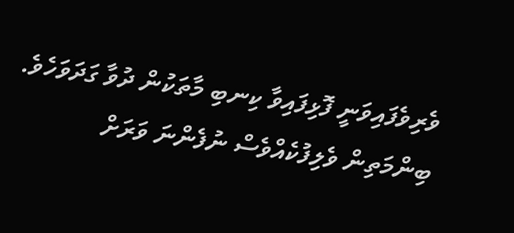ވެރިވެފައިވަނީ ފޮޅިފައިވާ ކިނބި މާތަކުން ދުވާ ގަދަވަހެވެ. ބިންމަތިން ވެލިފުކެއްވެސް ނުފެންނަ ވަރަށް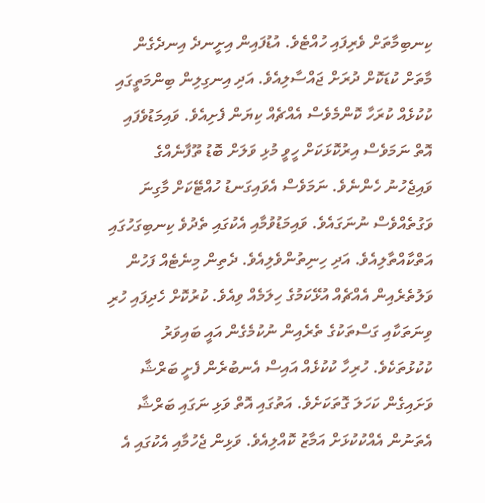ކިނބިމާތަށް ވެރިފައި ހުއްޓެވެ. އުޑުފައިން އިށީނދެ އިނދެގެން މާތަށް ކުޑަކޮށް ދުރަށް ޖައްސާލިއެވެ. އަދި އިނގިލިން ބިންމަތީގައި ކުކުޅެއް ކުރަހާ ކޮންމެވެސް އެއްޗެއް ކިޔަން ފެށިއެވެ. ވައިމަޑުވެފައި އޮތް ނަމަވެސް އިރުކޮޅަކަށް ހީވީ މުޅި ވަލަށް ބޮޑު ތޫފާނެއްގެ ވައިޖެހުނު ހެންނެވެ. ނަމަވެސް އެވައިގަނޑު ހުއްޓޭކަށް މާގިނަ ވަގުތެއްވެސް ނުނަގައެވެ. ވައިމަޑުވުމާއި އެކުގައި ތެދުވެ ކިނބިގަހުގައި އަތްކާއްތާލިއެވެ. އަދި ހިނިތުންވެލިއެވެ. ދެތިން މިނެޓެއް ފަހުން ވަލުތެރެއިން އެއްޗެއް އުޅޭކަމުގެ ހިލަމެއް ވިއެވެ. ކުރުކޮށް ހެދިފައި ހުރި ވިނަތަކާއި ގަސްތަކުގެ ތެރެއިން ނުކުމެގެން އައީ ބައިވަރު ކުކުޅުތަކެވެ. ހުރިހާ ކުކުޅެއް އައިސް އެނބުރެން ފެށީ ބަރްޝާ ވަށައިގެން ކަހަލަ ގޮތަކަށެވެ. އަތުގައި އޮތް ވަޅި ނަގައި ބަރްޝާ އެތަނުން އެއްކުކުޅަށް އަމާޒު ކޮއްލިއެވެ. ވަޅިން ޖެހުމާއި އެކުގައި އެ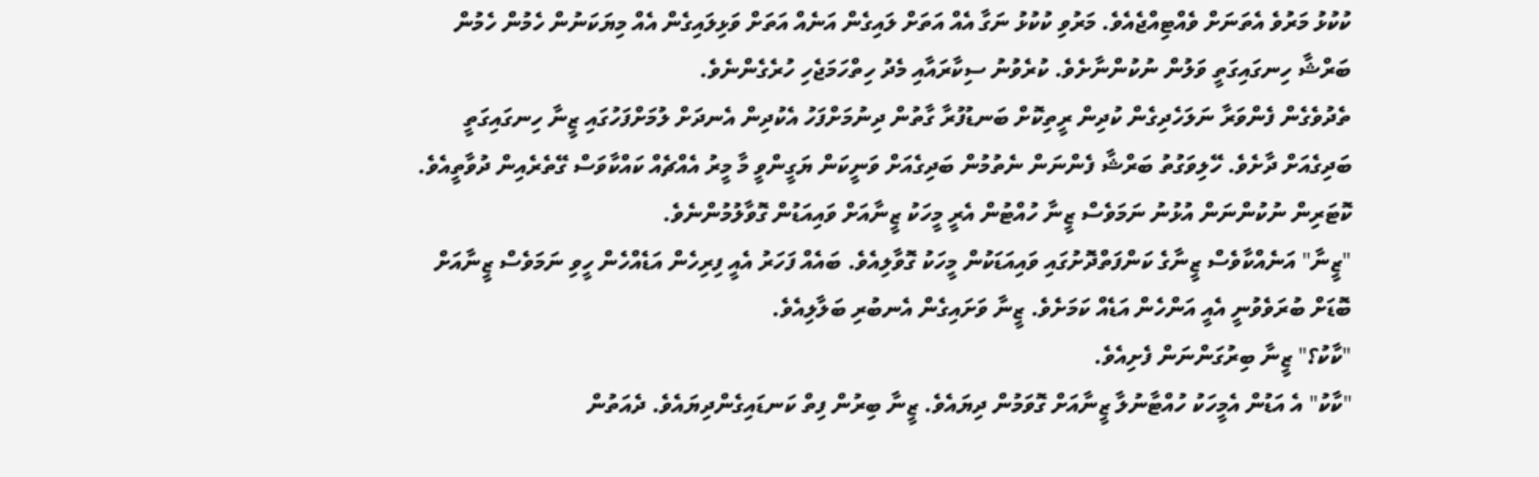ކުކުޅު މަރުވެ އެތަނަށް ވެއްޓިއްޖެއެވެ. މަރުވި ކުކުޅު ނަގާ އެއް އަތަށް ލައިގެން އަނެއް އަތަށް ވަޅިލައިގެން އެއް މިޔަކަނުން ހެމުން ހެމުން ބަރްޝާ ހިނގައިގަތީ ވަލުން ނުކުންނާށެވެ. ކުރެވުނު ސިކާރައާއި މެދު ހިތްހަމަޖެހި ހުރެގެންނެވެ.
ތެދުވެގެން ފެންވަރާ ނަލަހެދިގެން ކުދިން ރީތިކޮށް ބަނޑުފުރާ ގާތުން ދިނުމަށްފަހު އެކުދިން އެނދަށް ލުމަށްފަހުގައި ޒީނާ ހިނގައިގަތީ ބަދިގެއަށް ދާށެވެ. ހޭލިވަގުތު ބަރްޝާ ފެންނަން ނެތުމުން ބަދިގެއަށް ވަނީކަން ޔަގީންވީ މާ މީރު އެއްޗެއް ކައްކާވަސް ގޭތެރެއިން ދުވާތީއެވެ.
ކޮޓަރިން ނުކުންނަން އުޅުނު ނަމަވެސް ޒީނާ ހުއްޓުން އެރީ މީހަކު ޒީނާއަށް ވައިއަޑުން ގޮވާލުމުންނެވެ.
"ޒީނާ" އަނެއްކާވެސް ޒީނާގެ ކަންފަތްދޮށުގައި ވައިއަޑަކުން މީހަކު ގޮވާލިއެވެ. ބައެއް ފަހަރު އެއީ ފިރިހެން އަޑެއްހެން ހީވި ނަމަވެސް ޒީނާއަށް ބޮޑަށް ބުރަވެވުނީ އެއީ އަންހެން އަޑެއް ކަމަށެވެ. ޒީނާ ވަށައިގެން އެނބުރި ބަލާލިއެވެ.
"ކާކު؟" ޒީނާ ބިރުގަންނަން ފެށިއެވެ.
"ކާކު" އެ އަޑުން އެމީހަކު ހުއްޓާނުލާ ޒީނާއަށް ގޮވަމުން ދިޔައެވެ. ޒީނާ ބިރުން ފިތް ކަނޑައިގެންދިޔައެވެ. ދެއަތުން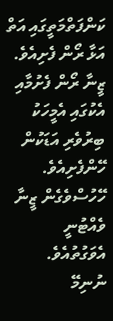ކަންފަތްމަތީގައި އަތް އަޅާ ރޯން ފެށިއެވެ. ޒީނާ ރޯން ފެށުމާއި އެކުގައި އެމީހަކު ބިރުވެރި އަޑަކުން ހޭންފެށިއެވެ. ހޭހުސްވެގެން ޒީނާ ވެއްޓުނީ އެވަގުތުއެވެ.
ނުނިމޭ